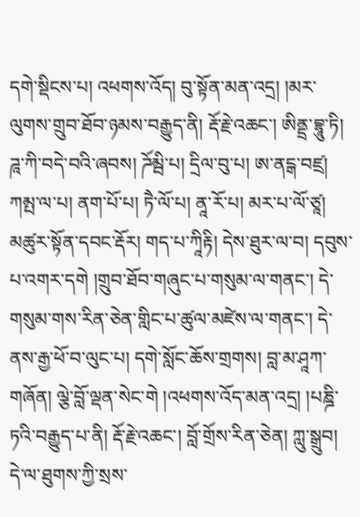དགེ་སྡིངས་པ། འཕགས་འོད། བུ་སྟོན་མན་འདྲ། །མར་ལུགས་གྲུབ་ཐོབ་ཉམས་བརྒྱུད་ནི། རྡོ་རྗེ་འཆང་། ཨིནྡྲ་བྷཱུ་ཏི། ཌཱ་ཀི་བདེ་བའི་ཞབས། ཌོམྦི་པ། དྲིལ་བུ་པ། ཨ་ནངྒ་བཛྲ། ཀམྤ་ལ་པ། ནག་པོ་པ། ཏཻ་ལོ་པ། ནཱ་རོ་པ། མར་པ་ལོ་ཙཱ། མཚུར་སྟོན་དབང་རྡོར། གད་པ་ཀཱིརྟི། དེས་ཐུར་ལ་བ། དབུས་པ་འགར་དགེ །གྲུབ་ཐོབ་གཞུང་པ་གསུམ་ལ་གནང་། དེ་གསུམ་གས་རིན་ཅེན་གླིང་པ་ཚུལ་མཛེས་ལ་གནང་། དེ་ནས་རྒྱ་ཕོ་བ་ལུང་པ། དགེ་སློང་ཆོས་གྲགས། བླ་མ་ཤཱཀ་གཞོན། ལྕེ་བློ་ལྡན་སེང་གེ །འཕགས་འོད་མན་འདྲ། །པཎྜི་ཏའི་བརྒྱུད་པ་ནི། རྡོ་རྗེ་འཆང་། བློ་གྲོས་རིན་ཅེན། ཀླུ་སྒྲུབ། དེ་ལ་ཐུགས་ཀྱི་སྲས་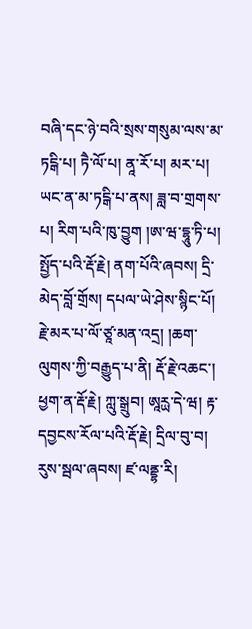བཞི་དང་ཉེ་བའི་སྲས་གསུམ་ལས་མ་ཏངྒི་པ། ཏཻ་ལོ་པ། ནཱ་རོ་པ། མར་པ། ཡང་ན་མ་ཏངྒི་པ་ནས། ཟླ་བ་གྲགས་པ། རིག་པའི་ཁུ་བྱུག །ཨ་ཝ་དྷཱུ་ཏི་པ། སྤྱོད་པའི་རྡོ་རྗེ། ནག་པོའི་ཞབས། དྲི་མེད་བློ་གྲོས། དཔལ་ཡེ་ཤེས་སྙིང་པོ། རྗེ་མར་པ་ལོ་ཙཱ་མན་འདྲ། །ཆག་ལུགས་ཀྱི་བརྒྱུད་པ་ནི། རྡོ་རྗེ་འཆང་། ཕྱག་ན་རྡོ་རྗེ། ཀླུ་སྒྲུབ། ཨཱཪྻ་དེ་ཝ། རྟ་དབྱངས་རོལ་པའི་རྡོ་རྗེ། དྲིལ་བུ་བ། རུས་སྦལ་ཞབས། ཛ་ལནྡྷ་རི།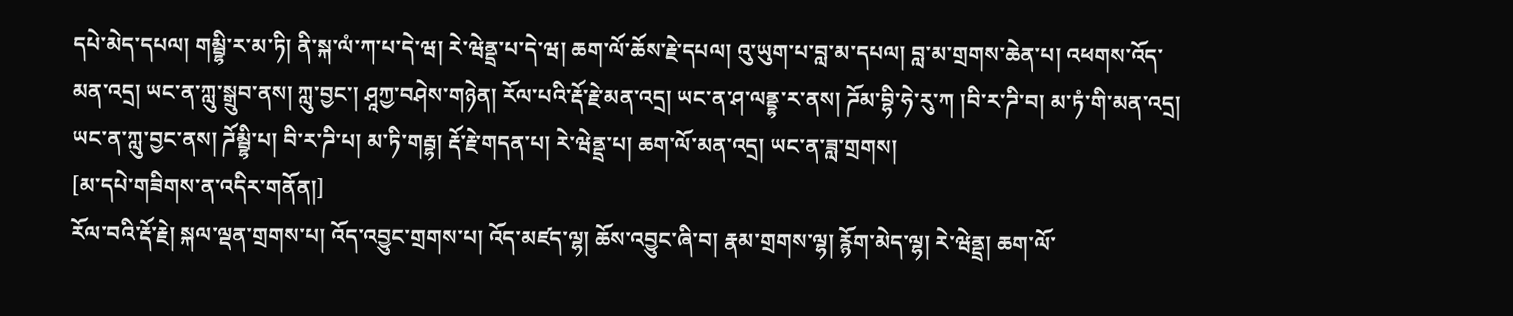དཔེ་མེད་དཔལ། གམྦྷི་ར་མ་ཏི། ནི་སྐ་ལཾ་ཀ་པ་དེ་ཝ། རེ་ཝེནྡྲ་པ་དེ་ཝ། ཆག་ལོ་ཆོས་རྗེ་དཔལ། འུ་ཡུག་པ་བླ་མ་དཔལ། བླ་མ་གྲགས་ཆེན་པ། འཕགས་འོད་མན་འདྲ། ཡང་ན་ཀླུ་སྒྲུབ་ནས། ཀླུ་བྱང་། ཤཱཀྱ་བཤེས་གཉེན། རོལ་པའི་རྡོ་རྗེ་མན་འདྲ། ཡང་ན་ཤ་ལནྡྷ་ར་ནས། ཌོམ་བྷི་ཧེ་རུ་ཀ །བི་ར་ཌི་བ། མ་ཏཾ་གི་མན་འདྲ། ཡང་ན་ཀླུ་བྱང་ནས། ཌོམྦྷི་པ། བི་ར་ཌི་པ། མ་ཏི་གརྦྷ། རྡོ་རྗེ་གདན་པ། རེ་ཝེནྡྲ་པ། ཆག་ལོ་མན་འདྲ། ཡང་ན་ཟླ་གྲགས།
[མ་དཔེ་གཟིགས་ན་འདིར་གནོན།]
རོལ་བའི་རྡོ་རྗེ། སྐལ་ལྡན་གྲགས་པ། འོད་འབྱུང་གྲགས་པ། འོད་མཛད་ལྷ། ཆོས་འབྱུང་ཞི་བ། རྣམ་གྲགས་ལྷ། རྙོག་མེད་ལྷ། རེ་ཝེནྡྲ། ཆག་ལོ་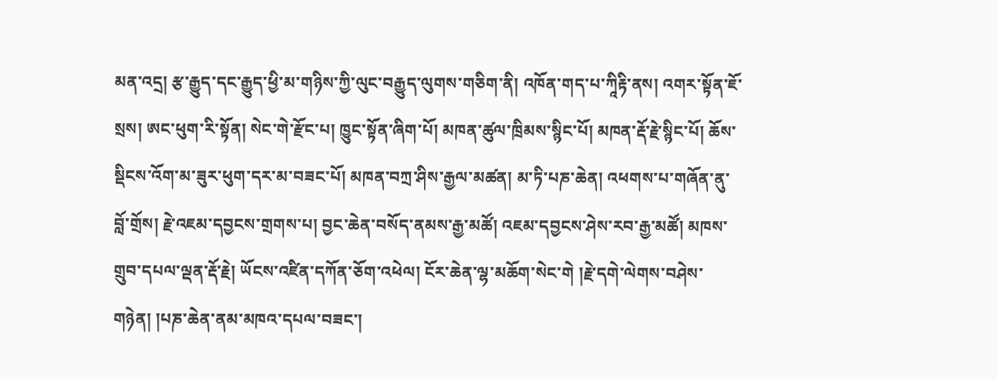མན་འདྲ། རྩ་རྒྱུད་དང་རྒྱུད་ཕྱི་མ་གཉིས་ཀྱི་ལུང་བརྒྱུད་ལུགས་གཅིག་ནི། འཁོན་གད་པ་ཀཱིརྟི་ནས། འགར་སྟོན་ཇོ་སྲས། ཨང་ཕུག་རི་སྟོན། སེང་གེ་རྫོང་པ། ཁྱུང་སྟོན་ཞིག་པོ། མཁན་ཚུལ་ཁྲིམས་སྙིང་པོ། མཁན་རྡོ་རྗེ་སྙིང་པོ། ཆོས་སྡིངས་འོག་མ་ཟུར་ཕུག་དར་མ་བཟང་པོ། མཁན་བཀྲ་ཤིས་རྒྱལ་མཚན། མ་ཏི་པཎ་ཆེན། འཕགས་པ་གཞོན་ནུ་བློ་གྲོས། རྗེ་འཇམ་དབྱངས་གྲགས་པ། བྱང་ཆེན་བསོད་ནམས་རྒྱ་མཚོ། འཇམ་དབྱངས་ཤེས་རབ་རྒྱ་མཚོ། མཁས་གྲུབ་དཔལ་ལྡན་རྡོ་རྗེ། ཡོངས་འཛིན་དཀོན་ཅོག་འཕེལ། ངོར་ཆེན་ལྷ་མཆོག་སེང་གེ །རྗེ་དགེ་ལེགས་བཤེས་གཉེན། །པཎ་ཆེན་ནམ་མཁའ་དཔལ་བཟང་།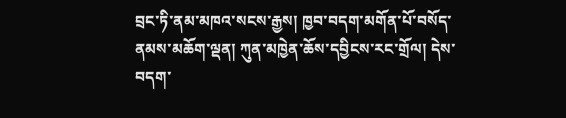བྲང་ཏི་ནམ་མཁའ་སངས་རྒྱས། ཁྱབ་བདག་མགོན་པོ་བསོད་ནམས་མཆོག་ལྡན། ཀུན་མཁྱེན་ཆོས་དབྱིངས་རང་གྲོལ། དེས་བདག་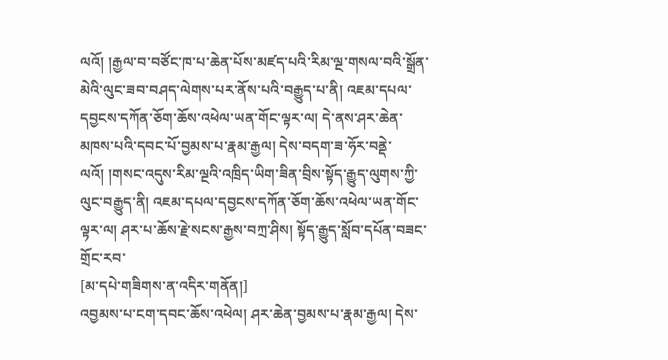ལའོ། །རྒྱལ་བ་བཙོང་ཁ་པ་ཆེན་པོས་མཛད་པའི་རིམ་ལྔ་གསལ་བའི་སྒྲོན་མེའི་ལུང་ཟབ་བཤད་ལེགས་པར་ནོས་པའི་བརྒྱུད་པ་ནི། འཇམ་དཔལ་དབྱངས་དཀོན་ཅོག་ཆོས་འཕེལ་ཡན་གོང་ལྟར་ལ། དེ་ནས་ཤར་ཆེན་མཁས་པའི་དབང་པོ་བྱམས་པ་རྣམ་རྒྱལ། དེས་བདག་ཟ་ཧོར་བནྡེ་ལའོ། །གསང་འདུས་རིམ་ལྔའི་འཁྲིད་ཡིག་ཟིན་བྲིས་སྟོད་རྒྱུད་ལུགས་ཀྱི་ལུང་བརྒྱུད་ནི། འཇམ་དཔལ་དབྱངས་དཀོན་ཅོག་ཆོས་འཕེལ་ཡན་གོང་ལྟར་ལ། ཤར་པ་ཆོས་རྗེ་སངས་རྒྱས་བཀྲ་ཤིས། སྟོད་རྒྱུད་སློབ་དཔོན་བཟང་གྲོང་རབ་
[མ་དཔེ་གཟིགས་ན་འདིར་གནོན།]
འབྱམས་པ་ངག་དབང་ཆོས་འཕེལ། ཤར་ཆེན་བྱམས་པ་རྣམ་རྒྱལ། དེས་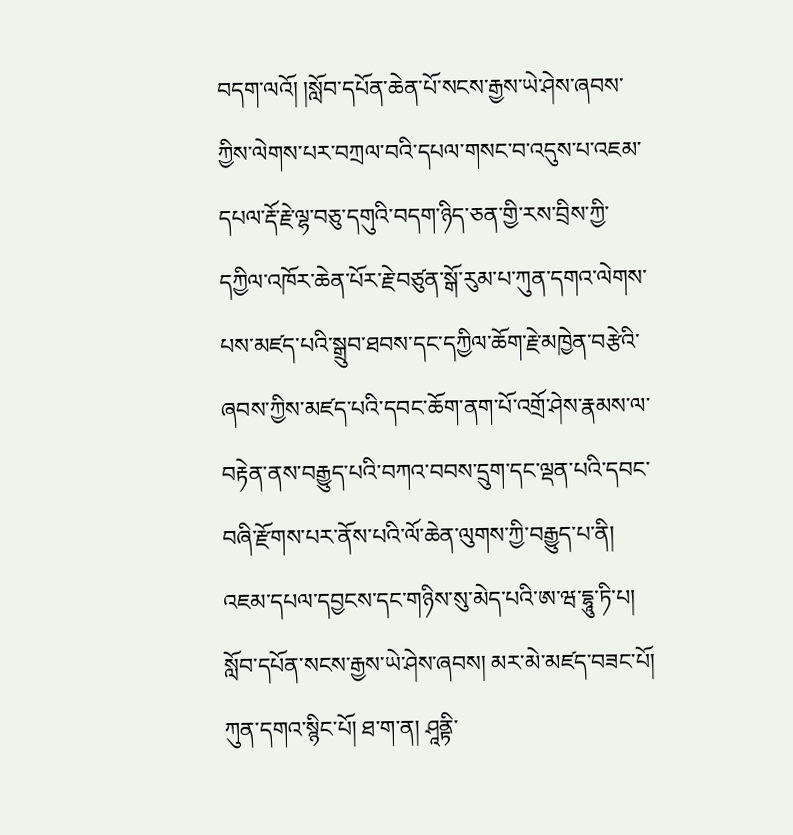བདག་ལའོ། །སློབ་དཔོན་ཆེན་པོ་སངས་རྒྱས་ཡེ་ཤེས་ཞབས་ཀྱིས་ལེགས་པར་བཀྲལ་བའི་དཔལ་གསང་བ་འདུས་པ་འཇམ་དཔལ་རྡོ་རྗེ་ལྷ་བཅུ་དགུའི་བདག་ཉིད་ཅན་གྱི་རས་བྲིས་ཀྱི་དཀྱིལ་འཁོར་ཆེན་པོར་རྗེ་བཙུན་སྒོ་རུམ་པ་ཀུན་དགའ་ལེགས་པས་མཛད་པའི་སྒྲུབ་ཐབས་དང་དཀྱིལ་ཆོག་རྗེ་མཁྱེན་བརྩེའི་ཞབས་ཀྱིས་མཛད་པའི་དབང་ཆོག་ནག་པོ་འགྲོ་ཤེས་རྣམས་ལ་བརྟེན་ནས་བརྒྱུད་པའི་བཀའ་བབས་དྲུག་དང་ལྡན་པའི་དབང་བཞི་རྫོགས་པར་ནོས་པའི་ལོ་ཆེན་ལུགས་ཀྱི་བརྒྱུད་པ་ནི། འཇམ་དཔལ་དབྱངས་དང་གཉིས་སུ་མེད་པའི་ཨ་ཝ་དྷཱུ་ཏི་པ། སློབ་དཔོན་སངས་རྒྱས་ཡེ་ཤེས་ཞབས། མར་མེ་མཛད་བཟང་པོ། ཀུན་དགའ་སྙིང་པོ། ཐ་ག་ན། ཤཱནྟི་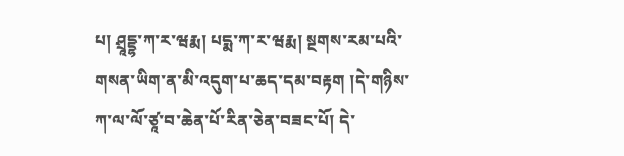པ། ཤྲཱདྡྷ་ཀ་ར་ཝརྨ། པདྨ་ཀ་ར་ཝརྨ། སྔགས་རམ་པའི་གསན་ཡིག་ན་མི་འདུག་པ་ཆད་དམ་བརྟག །དེ་གཉིས་ཀ་ལ་ལོ་ཙཱ་བ་ཆེན་པོ་རིན་ཅེན་བཟང་པོ། དེ་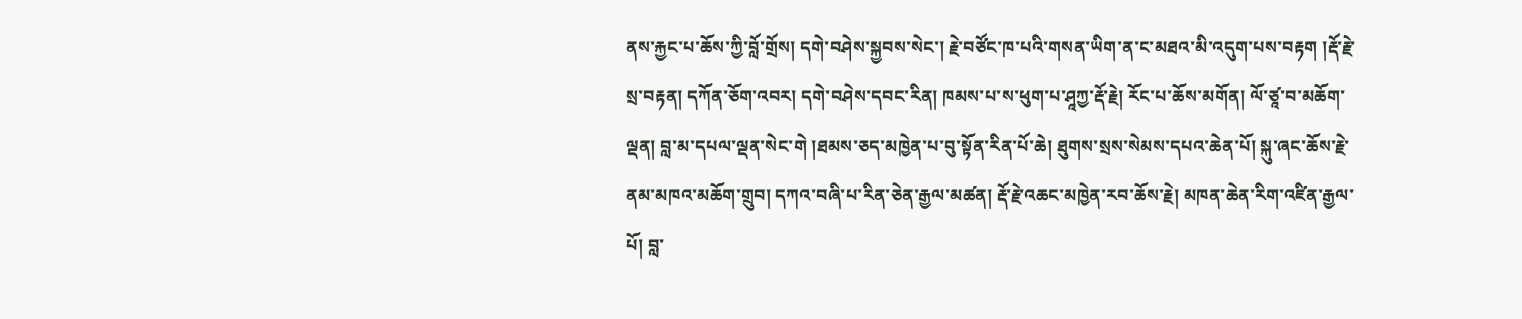ནས་རྐྱང་པ་ཆོས་ཀྱི་བློ་གྲོས། དགེ་བཤེས་སྐྱབས་སེང་། རྗེ་བཙོང་ཁ་པའི་གསན་ཡིག་ན་ང་མཐའ་མི་འདུག་པས་བརྟག །རྡོ་རྗེ་སྲ་བརྟན། དཀོན་ཅོག་འབར། དགེ་བཤེས་དབང་རིན། ཁམས་པ་ས་ཕུག་པ་ཤཱཀྱ་རྡོ་རྗེ། རོང་པ་ཆོས་མགོན། ལོ་ཙཱ་བ་མཆོག་ལྡན། བླ་མ་དཔལ་ལྡན་སེང་གེ །ཐམས་ཅད་མཁྱེན་པ་བུ་སྟོན་རིན་པོ་ཆེ། ཐུགས་སྲས་སེམས་དཔའ་ཆེན་པོ། སྐུ་ཞང་ཆོས་རྗེ་ནམ་མཁའ་མཆོག་གྲུབ། དཀའ་བཞི་པ་རིན་ཅེན་རྒྱལ་མཚན། རྡོ་རྗེ་འཆང་མཁྱེན་རབ་ཆོས་རྗེ། མཁན་ཆེན་རིག་འཛིན་རྒྱལ་པོ། བླ་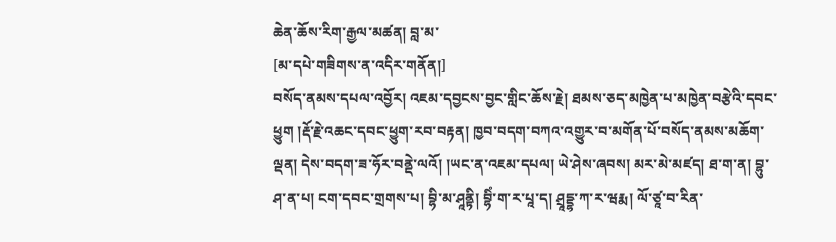ཆེན་ཆོས་རིག་རྒྱལ་མཚན། བླ་མ་
[མ་དཔེ་གཟིགས་ན་འདིར་གནོན།]
བསོད་ནམས་དཔལ་འབྱོར། འཇམ་དབྱངས་བྱང་གླིང་ཆོས་རྗེ། ཐམས་ཅད་མཁྱེན་པ་མཁྱེན་བརྩེའི་དབང་ཕྱུག །རྡོ་རྗེ་འཆང་དབང་ཕྱུག་རབ་བརྟན། ཁྱབ་བདག་བཀའ་འགྱུར་བ་མགོན་པོ་བསོད་ནམས་མཆོག་ལྡན། དེས་བདག་ཟ་ཧོར་བནྡེ་ལའོ། །ཡང་ན་འཇམ་དཔལ། ཡེ་ཤེས་ཞབས། མར་མེ་མཛད། ཐ་ག་ན། བྷུ་ཤ་ན་པ། ངག་དབང་གྲགས་པ། བྷི་མ་ཤཱནྟི། བྷིཾ་ག་ར་པཱ་ད། ཤྲཱདྡྷ་ཀ་ར་ཝརྨ། ལོ་ཙཱ་བ་རིན་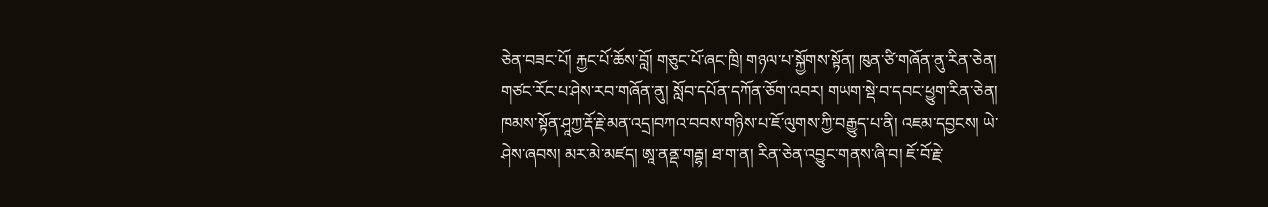ཅེན་བཟང་པོ། རྐྱང་པོ་ཆོས་བློ། གཅུང་པོ་ཞང་ཁྲི། གཉལ་པ་སྐྱོགས་སྟོན། ཁུན་ཙི་གཞོན་ནུ་རིན་ཅེན། གཙང་རོང་པ་ཤེས་རབ་གཞོན་ནུ། སློབ་དཔོན་དཀོན་ཅོག་འབར། གཡག་སྡེ་བ་དབང་ཕྱུག་རིན་ཅེན། ཁམས་སྟོན་ཤཱཀྱ་རྡོ་རྗེ་མན་འདྲ།བཀའ་བབས་གཉིས་པ་ཇོ་ལུགས་ཀྱི་བརྒྱུད་པ་ནི། འཇམ་དབྱངས། ཡེ་ཤེས་ཞབས། མར་མེ་མཛད། ཨཱ་ནནྡ་གརྦྷ། ཐ་ག་ན། རིན་ཅེན་འབྱུང་གནས་ཞི་བ། ཇོ་བོ་རྗེ་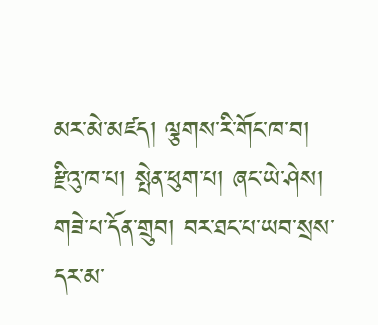མར་མེ་མཛད། ལྕགས་རི་གོང་ཁ་བ། རྫིའུ་ཁ་པ། སྤེན་ཕུག་པ། ཞང་ཡེ་ཤེས། གཟེ་པ་དོན་གྲུབ། བར་ཐང་པ་ཡབ་སྲས་དར་མ་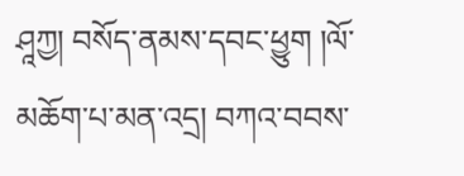ཤཱཀྱ། བསོད་ནམས་དབང་ཕྱུག །ལོ་མཆོག་པ་མན་འདྲ། བཀའ་བབས་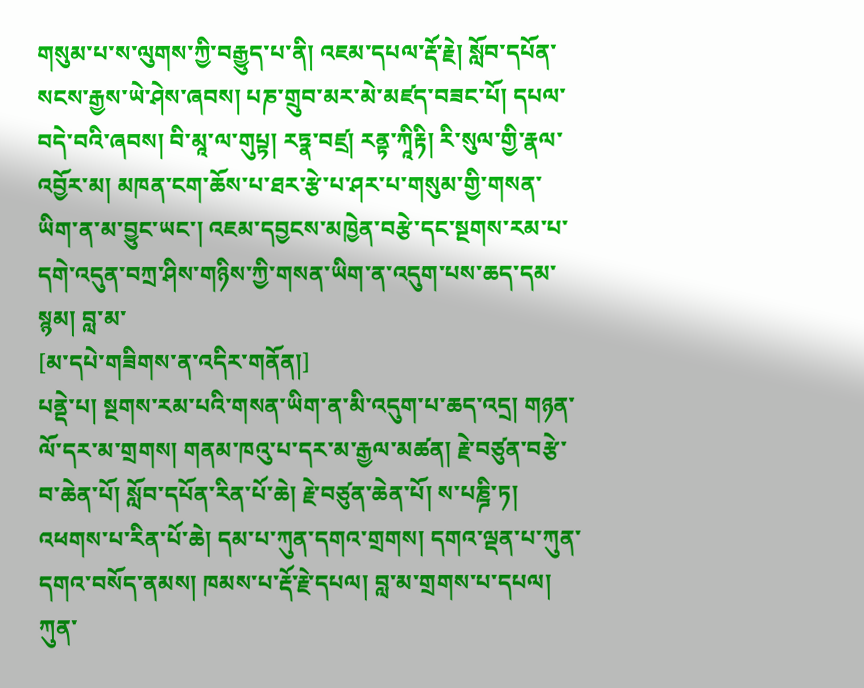གསུམ་པ་ས་ལུགས་ཀྱི་བརྒྱུད་པ་ནི། འཇམ་དཔལ་རྡོ་རྗེ། སློབ་དཔོན་སངས་རྒྱས་ཡེ་ཤེས་ཞབས། པཎ་གྲུབ་མར་མེ་མཛད་བཟང་པོ། དཔལ་བདེ་བའི་ཞབས། བི་མཱ་ལ་གུཔྟ། རཏྣ་བཛྲ། རནྟ་ཀཱིརྟི། རི་སུལ་གྱི་རྣལ་འབྱོར་མ། མཁན་ངག་ཆོས་པ་ཐར་རྩེ་པ་ཤར་པ་གསུམ་གྱི་གསན་ཡིག་ན་མ་བྱུང་ཡང་། འཇམ་དབྱངས་མཁྱེན་བརྩེ་དང་སྔགས་རམ་པ་དགེ་འདུན་བཀྲ་ཤིས་གཉིས་ཀྱི་གསན་ཡིག་ན་འདུག་པས་ཆད་དམ་སྙམ། བླ་མ་
[མ་དཔེ་གཟིགས་ན་འདིར་གནོན།]
པནྡེ་པ། སྔགས་རམ་པའི་གསན་ཡིག་ན་མི་འདུག་པ་ཆད་འདྲ། གཉན་ལོ་དར་མ་གྲགས། གནམ་ཁའུ་པ་དར་མ་རྒྱལ་མཚན། རྗེ་བཙུན་བརྩེ་བ་ཆེན་པོ། སློབ་དཔོན་རིན་པོ་ཆེ། རྗེ་བཙུན་ཆེན་པོ། ས་པཎྜི་ཏ། འཕགས་པ་རིན་པོ་ཆེ། དམ་པ་ཀུན་དགའ་གྲགས། དགའ་ལྡན་པ་ཀུན་དགའ་བསོད་ནམས། ཁམས་པ་རྡོ་རྗེ་དཔལ། བླ་མ་གྲགས་པ་དཔལ། ཀུན་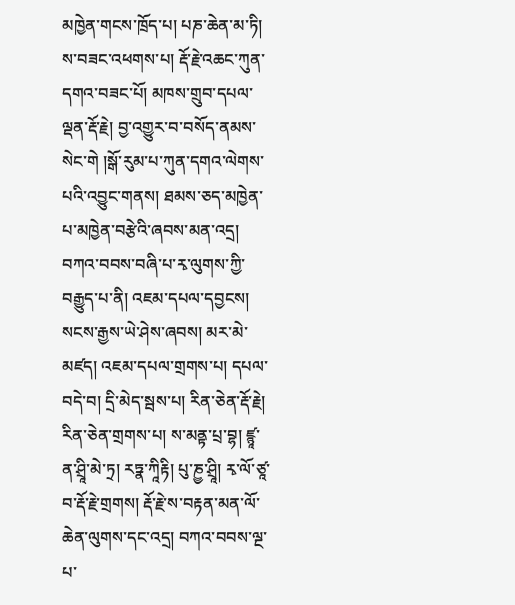མཁྱེན་གངས་ཁྲོད་པ། པཎ་ཆེན་མ་ཏི། ས་བཟང་འཕགས་པ། རྡོ་རྗེ་འཆང་ཀུན་དགའ་བཟང་པོ། མཁས་གྲུབ་དཔལ་ལྡན་རྡོ་རྗེ། བྱ་འགྱུར་བ་བསོད་ནམས་སེང་གེ །སྒོ་རུམ་པ་ཀུན་དགའ་ལེགས་པའི་འབྱུང་གནས། ཐམས་ཅད་མཁྱེན་པ་མཁྱེན་བརྩེའི་ཞབས་མན་འདྲ། བཀའ་བབས་བཞི་པ་རྭ་ལུགས་ཀྱི་བརྒྱུད་པ་ནི། འཇམ་དཔལ་དབྱངས། སངས་རྒྱས་ཡེ་ཤེས་ཞབས། མར་མེ་མཛད། འཇམ་དཔལ་གྲགས་པ། དཔལ་བདེ་བ། དྲི་མེད་སྦས་པ། རིན་ཅེན་རྡོ་རྗེ། རིན་ཅེན་གྲགས་པ། ས་མནྟ་པྲ་བྷ། ཛྙཱ་ན་ཤྲཱི་མེ་ཏྲ། རཏྣ་ཀཱིརྟི། པུ་ཎྱ་ཤྲཱི། རྭ་ལོ་ཙཱ་བ་རྡོ་རྗེ་གྲགས། རྡོ་རྗེ་ས་བརྟན་མན་ལོ་ཆེན་ལུགས་དང་འདྲ། བཀའ་བབས་ལྔ་པ་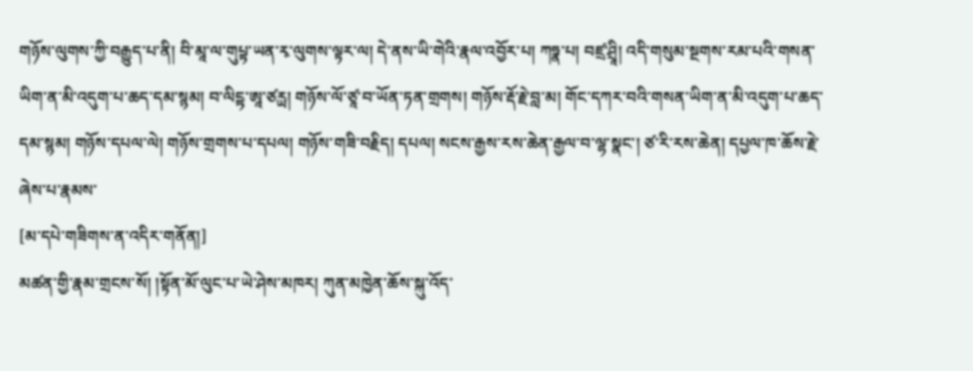གཉོས་ལུགས་ཀྱི་བརྒྱུད་པ་ནི། བི་མཱ་ལ་གུཔྟ་ཡན་རྭ་ལུགས་ལྟར་ལ། དེ་ནས་ཡི་གེའི་རྣལ་འབྱོར་པ། ཀཧྣ་པ། བཛྲ་ཤྲཱི། འདི་གསུམ་སྔགས་རམ་པའི་གསན་ཡིག་ན་མི་འདུག་པ་ཆད་དམ་སྙམ། བ་ལིངྟ་ཨཱ་ཙཪྻ། གཉོས་ལོ་ཙཱ་བ་ཡོན་ཏན་གྲགས། གཉོས་རྡོ་རྗེ་བླ་མ། གོང་དཀར་བའི་གསན་ཡིག་ན་མི་འདུག་པ་ཆད་དམ་སྙམ། གཉོས་དཔལ་ལེ། གཉོས་གྲགས་པ་དཔལ། གཉོས་གཟི་བརྗིད། དཔལ། སངས་རྒྱས་རས་ཆེན་རྒྱལ་བ་ལྷ་སྣང་། ཙ་རི་རས་ཆེན། དཔྱལ་ཁ་ཆོས་རྗེ་ཞེས་པ་རྣམས་
[མ་དཔེ་གཟིགས་ན་འདིར་གནོན།]
མཚན་གྱི་རྣམ་གྲངས་སོ། །སྟོན་མོ་ལུང་པ་ཡེ་ཤེས་མཁར། ཀུན་མཁྱེན་ཆོས་སྐུ་འོད་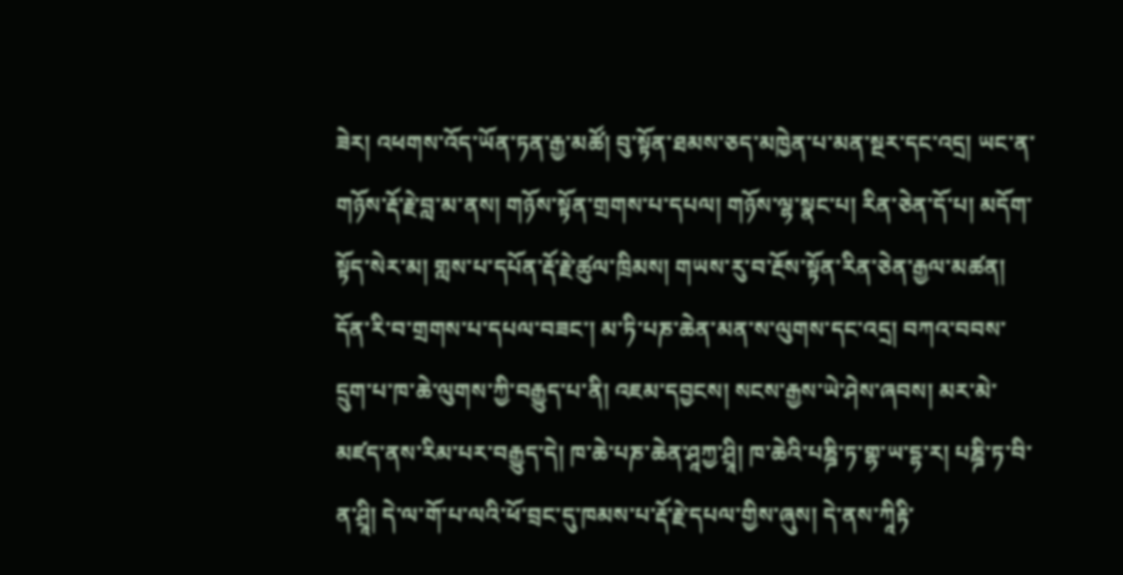ཟེར། འཕགས་འོད་ཡོན་ཏན་རྒྱ་མཚོ། བུ་སྟོན་ཐམས་ཅད་མཁྱེན་པ་མན་སྔར་དང་འདྲ། ཡང་ན་གཉོས་རྡོ་རྗེ་བླ་མ་ནས། གཉོས་སྟོན་གྲགས་པ་དཔལ། གཉོས་ལྷ་སྣང་པ། རིན་ཅེན་དོ་པ། མདོག་སྟོད་སེར་མ། གླས་པ་དཔོན་རྡོ་རྗེ་ཚུལ་ཁྲིམས། གཡས་རུ་བ་རྔོས་སྟོན་རིན་ཅེན་རྒྱལ་མཚན། དོན་རི་བ་གྲགས་པ་དཔལ་བཟང་། མ་ཏི་པཎ་ཆེན་མན་ས་ལུགས་དང་འདྲ། བཀའ་བབས་དྲུག་པ་ཁ་ཆེ་ལུགས་ཀྱི་བརྒྱུད་པ་ནི། འཇམ་དབྱངས། སངས་རྒྱས་ཡེ་ཤེས་ཞབས། མར་མེ་མཛད་ནས་རིམ་པར་བརྒྱུད་དེ། ཁ་ཆེ་པཎ་ཆེན་ཤཱཀྱ་ཤྲཱི། ཁ་ཆེའི་པཎྜི་ཏ་གྷ་ཡ་དྷ་ར། པཎྜི་ཏ་བི་ན་ཤྲཱི། དེ་ལ་གོ་པ་ལའི་ཕོ་བྲང་དུ་ཁམས་པ་རྡོ་རྗེ་དཔལ་གྱིས་ཞུས། དེ་ནས་ཀཱིརྟི་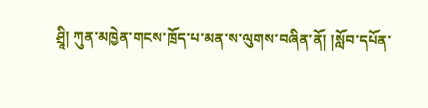ཤྲཱི། ཀུན་མཁྱེན་གངས་ཁྲོད་པ་མན་ས་ལུགས་བཞིན་ནོ། །སློབ་དཔོན་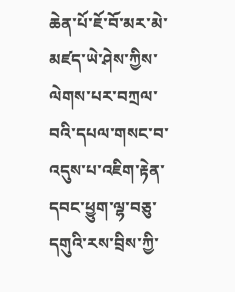ཆེན་པོ་ཇོ་བོ་མར་མེ་མཛད་ཡེ་ཤེས་ཀྱིས་ལེགས་པར་བཀྲལ་བའི་དཔལ་གསང་བ་འདུས་པ་འཇིག་རྟེན་དབང་ཕྱུག་ལྷ་བཅུ་དགུའི་རས་བྲིས་ཀྱི་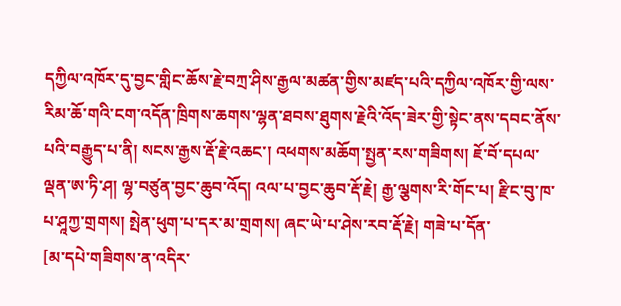དཀྱིལ་འཁོར་དུ་བྱང་གླིང་ཆོས་རྗེ་བཀྲ་ཤིས་རྒྱལ་མཚན་གྱིས་མཛད་པའི་དཀྱིལ་འཁོར་གྱི་ལས་རིམ་ཆོ་གའི་ངག་འདོན་ཁྲིགས་ཆགས་ལྷན་ཐབས་ཐུགས་རྗེའི་འོད་ཟེར་གྱི་སྟེང་ནས་དབང་ནོས་པའི་བརྒྱུད་པ་ནི། སངས་རྒྱས་རྡོ་རྗེ་འཆང་། འཕགས་མཆོག་སྤྱན་རས་གཟིགས། ཇོ་བོ་དཔལ་ལྡན་ཨ་ཏི་ཤ། ལྷ་བཙུན་བྱང་ཆུབ་འོད། འལ་པ་བྱང་ཆུབ་རྡོ་རྗེ། རྒྱ་ལྕགས་རི་གོང་པ། རྫིང་བུ་ཁ་པ་ཤཱཀྱ་གྲགས། སྤེན་ཕུག་པ་དར་མ་གྲགས། ཞང་ཡེ་པ་ཤེས་རབ་རྡོ་རྗེ། གཟེ་པ་དོན་
[མ་དཔེ་གཟིགས་ན་འདིར་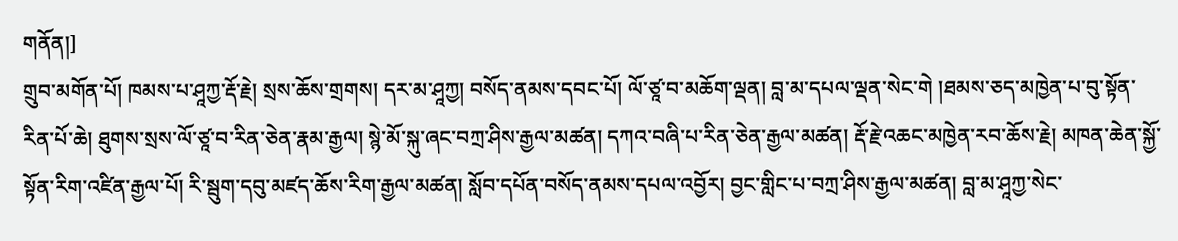གནོན།]
གྲུབ་མགོན་པོ། ཁམས་པ་ཤཱཀྱ་རྡོ་རྗེ། སྲས་ཆོས་གྲགས། དར་མ་ཤཱཀྱ། བསོད་ནམས་དབང་པོ། ལོ་ཙཱ་བ་མཆོག་ལྡན། བླ་མ་དཔལ་ལྡན་སེང་གེ །ཐམས་ཅད་མཁྱེན་པ་བུ་སྟོན་རིན་པོ་ཆེ། ཐུགས་སྲས་ལོ་ཙཱ་བ་རིན་ཅེན་རྣམ་རྒྱལ། སྙེ་མོ་སྐུ་ཞང་བཀྲ་ཤིས་རྒྱལ་མཚན། དཀའ་བཞི་པ་རིན་ཅེན་རྒྱལ་མཚན། རྡོ་རྗེ་འཆང་མཁྱེན་རབ་ཆོས་རྗེ། མཁན་ཆེན་སྐྱོ་སྟོན་རིག་འཛིན་རྒྱལ་པོ། རི་སྦུག་དབུ་མཛད་ཆོས་རིག་རྒྱལ་མཚན། སློབ་དཔོན་བསོད་ནམས་དཔལ་འབྱོར། བྱང་གླིང་པ་བཀྲ་ཤིས་རྒྱལ་མཚན། བླ་མ་ཤཱཀྱ་སེང་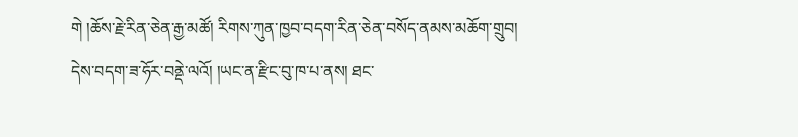གེ །ཆོས་རྗེ་རིན་ཅེན་རྒྱ་མཚོ། རིགས་ཀུན་ཁྱབ་བདག་རིན་ཅེན་བསོད་ནམས་མཆོག་གྲུབ། དེས་བདག་ཟ་ཧོར་བནྡེ་ལའོ། །ཡང་ན་རྫིང་བུ་ཁ་པ་ནས། ཐང་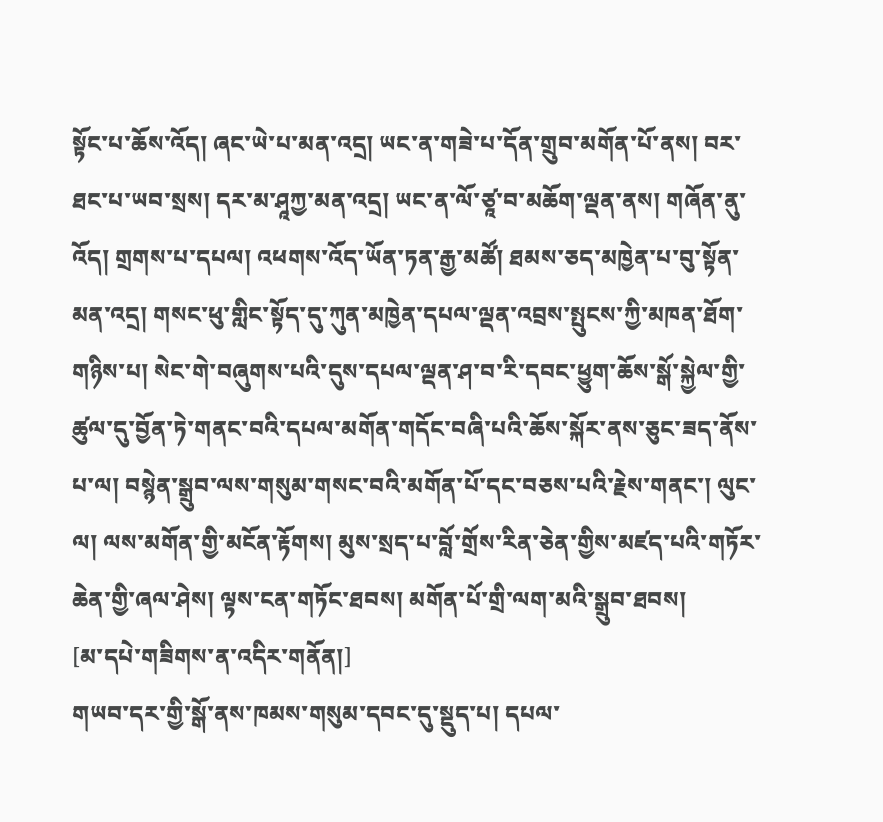སྟོང་པ་ཆོས་འོད། ཞང་ཡེ་པ་མན་འདྲ། ཡང་ན་གཟེ་པ་དོན་གྲུབ་མགོན་པོ་ནས། བར་ཐང་པ་ཡབ་སྲས། དར་མ་ཤཱཀྱ་མན་འདྲ། ཡང་ན་ལོ་ཙཱ་བ་མཆོག་ལྡན་ནས། གཞོན་ནུ་འོད། གྲགས་པ་དཔལ། འཕགས་འོད་ཡོན་ཏན་རྒྱ་མཚོ། ཐམས་ཅད་མཁྱེན་པ་བུ་སྟོན་མན་འདྲ། གསང་ཕུ་གླིང་སྟོད་དུ་ཀུན་མཁྱེན་དཔལ་ལྡན་འབྲས་སྤུངས་ཀྱི་མཁན་ཐོག་གཉིས་པ། སེང་གེ་བཞུགས་པའི་དུས་དཔལ་ལྡན་ཤ་བ་རི་དབང་ཕྱུག་ཆོས་སྒོ་སྐྱེལ་གྱི་ཚུལ་དུ་བྱོན་ཏེ་གནང་བའི་དཔལ་མགོན་གདོང་བཞི་པའི་ཆོས་སྐོར་ནས་ཅུང་ཟད་ནོས་པ་ལ། བསྙེན་སྒྲུབ་ལས་གསུམ་གསང་བའི་མགོན་པོ་དང་བཅས་པའི་རྗེས་གནང་། ལུང་ལ། ལས་མགོན་གྱི་མངོན་རྟོགས། མུས་སྲད་པ་བློ་གྲོས་རིན་ཅེན་གྱིས་མཛད་པའི་གཏོར་ཆེན་གྱི་ཞལ་ཤེས། ལྟས་ངན་གཏོང་ཐབས། མགོན་པོ་གྲི་ལག་མའི་སྒྲུབ་ཐབས།
[མ་དཔེ་གཟིགས་ན་འདིར་གནོན།]
གཡབ་དར་གྱི་སྒོ་ནས་ཁམས་གསུམ་དབང་དུ་སྡུད་པ། དཔལ་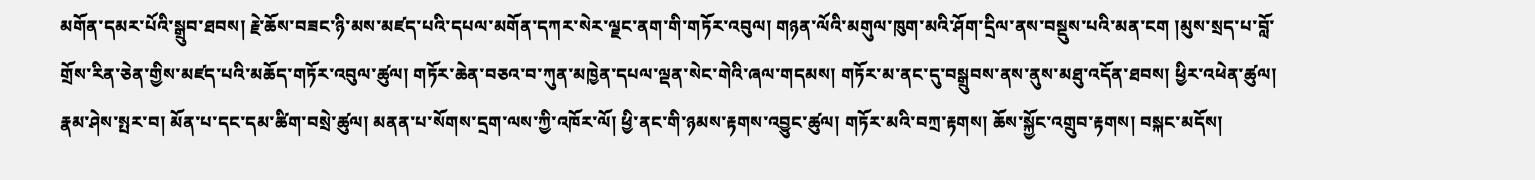མགོན་དམར་པོའི་སྒྲུབ་ཐབས། རྗེ་ཆོས་བཟང་ཉི་མས་མཛད་པའི་དཔལ་མགོན་དཀར་སེར་ལྗང་ནག་གི་གཏོར་འབུལ། གཉན་ལོའི་མགུལ་ཁུག་མའི་ཤོག་དྲིལ་ནས་བསྡུས་པའི་མན་ངག །མུས་སྲད་པ་བློ་གྲོས་རིན་ཅེན་གྱིས་མཛད་པའི་མཆོད་གཏོར་འབུལ་ཚུལ། གཏོར་ཆེན་བཅའ་བ་ཀུན་མཁྱེན་དཔལ་ལྡན་སེང་གེའི་ཞལ་གདམས། གཏོར་མ་ནང་དུ་བསྒྲུབས་ནས་ནུས་མཐུ་འདོན་ཐབས། ཕྱིར་འཕེན་ཚུལ། རྣམ་ཤེས་སྤར་བ། མོན་པ་དང་དམ་ཚིག་བསྲེ་ཚུལ། མནན་པ་སོགས་དྲག་ལས་ཀྱི་འཁོར་ལོ། ཕྱི་ནང་གི་ཉམས་རྟགས་འབྱུང་ཚུལ། གཏོར་མའི་བཀྲ་རྟགས། ཆོས་སྐྱོང་འགྲུབ་རྟགས། བསྐང་མདོས།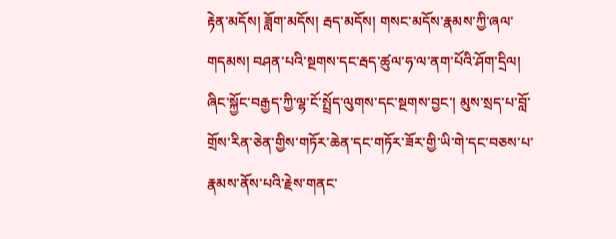རྟེན་མདོས། ཟློག་མདོས། རྦད་མདོས། གསང་མདོས་རྣམས་ཀྱི་ཞལ་གདམས། བཤན་པའི་སྔགས་དང་རྦད་ཚུལ་ཧ་ལ་ནག་པོའི་ཤོག་དྲིལ། ཞིང་སྐྱོང་བརྒྱད་ཀྱི་ལྷ་ངོ་སྤྲོད་ལུགས་དང་སྔགས་བྱང་། མུས་སྲད་པ་བློ་གྲོས་རིན་ཅེན་གྱིས་གཏོར་ཆེན་དང་གཏོར་ཟོར་གྱི་ཡི་གེ་དང་བཅས་པ་རྣམས་ནོས་པའི་རྗེས་གནང་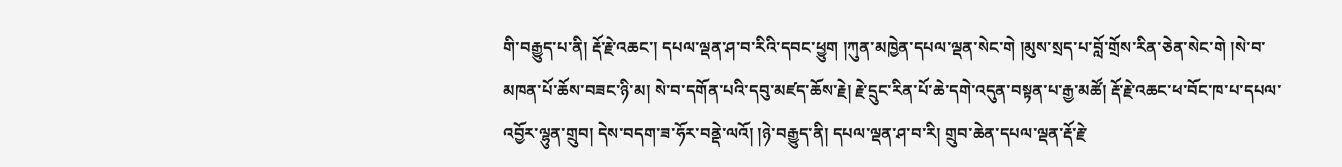གི་བརྒྱུད་པ་ནི། རྡོ་རྗེ་འཆང་། དཔལ་ལྡན་ཤ་བ་རིའི་དབང་ཕྱུག །ཀུན་མཁྱེན་དཔལ་ལྡན་སེང་གེ །མུས་སྲད་པ་བློ་གྲོས་རིན་ཅེན་སེང་གེ །སེ་བ་མཁན་པོ་ཆོས་བཟང་ཉི་མ། སེ་བ་དགོན་པའི་དབུ་མཛད་ཆོས་རྗེ། རྗེ་དྲུང་རིན་པོ་ཆེ་དགེ་འདུན་བསྟན་པ་རྒྱ་མཚོ། རྡོ་རྗེ་འཆང་ཕ་བོང་ཁ་པ་དཔལ་འབྱོར་ལྷུན་གྲུབ། དེས་བདག་ཟ་ཧོར་བནྡེ་ལའོ། །ཉེ་བརྒྱུད་ནི། དཔལ་ལྡན་ཤ་བ་རི། གྲུབ་ཆེན་དཔལ་ལྡན་རྡོ་རྗེ་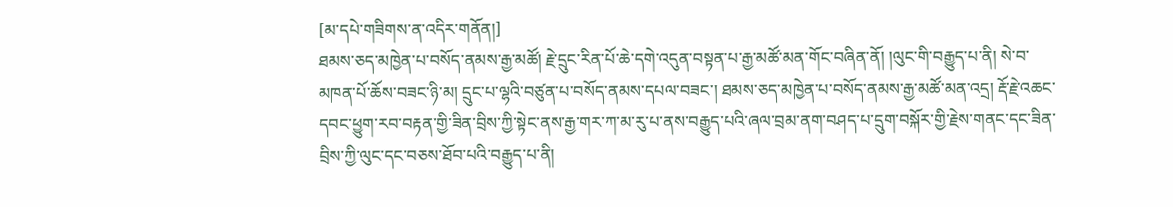[མ་དཔེ་གཟིགས་ན་འདིར་གནོན།]
ཐམས་ཅད་མཁྱེན་པ་བསོད་ནམས་རྒྱ་མཚོ། རྗེ་དྲུང་རིན་པོ་ཆེ་དགེ་འདུན་བསྟན་པ་རྒྱ་མཚོ་མན་གོང་བཞིན་ནོ། །ལུང་གི་བརྒྱུད་པ་ནི། སེ་བ་མཁན་པོ་ཆོས་བཟང་ཉི་མ། དྲུང་པ་ལྷའི་བཙུན་པ་བསོད་ནམས་དཔལ་བཟང་། ཐམས་ཅད་མཁྱེན་པ་བསོད་ནམས་རྒྱ་མཚོ་མན་འདྲ། རྡོ་རྗེ་འཆང་དབང་ཕྱུག་རབ་བརྟན་གྱི་ཟིན་བྲིས་ཀྱི་སྟེང་ནས་རྒྱ་གར་ཀ་མ་རུ་པ་ནས་བརྒྱུད་པའི་ཞལ་བྲམ་ནག་བཤད་པ་དྲུག་བསྐོར་གྱི་རྗེས་གནང་དང་ཟིན་བྲིས་ཀྱི་ལུང་དང་བཅས་ཐོབ་པའི་བརྒྱུད་པ་ནི།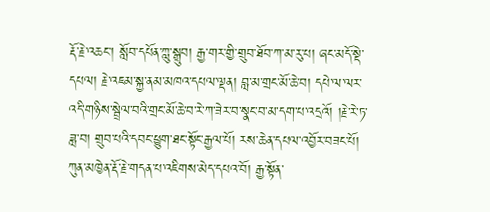རྡོ་རྗེ་འཆང་། སློབ་དཔོན་ཀླུ་སྒྲུབ། རྒྱ་གར་གྱི་གྲུབ་ཐོབ་ཀ་མ་རུ་པ། ཞང་མདོ་སྡེ་དཔལ། རྗེ་འཇམ་སྐྱ་ནམ་མཁའ་དཔལ་ལྡན། བླ་མ་གྲང་མོ་ཆེ་བ། དཔེ་ལ་ལར་འདི་གཉིས་སྦྲེལ་བའི་གྲང་མོ་ཆེ་བ་རེ་ཀ་ཟེར་བ་སྣང་བ་མ་དག་པ་འདྲའོ། །རྗེ་རེ་ཏ་ཟླ་བ། གྲུབ་པའི་དབང་ཕྱུག་ཐང་སྟོང་རྒྱལ་པོ། རས་ཆེན་དཔལ་འབྱོར་བཟང་པོ། ཀུན་མཁྱེན་རྡོ་རྗེ་གདན་པ་འཇིགས་མེད་དཔའ་བོ། རྒྱ་སྟོན་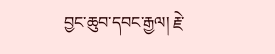བྱང་ཆུབ་དབང་རྒྱལ། རྗེ་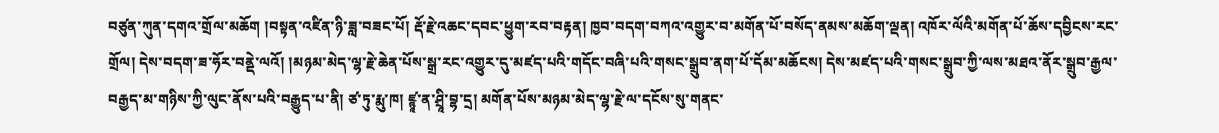བཙུན་ཀུན་དགའ་གྲོལ་མཆོག །བསྟན་འཛིན་ཉི་ཟླ་བཟང་པོ། རྡོ་རྗེ་འཆང་དབང་ཕྱུག་རབ་བརྟན། ཁྱབ་བདག་བཀའ་འགྱུར་བ་མགོན་པོ་བསོད་ནམས་མཆོག་ལྡན། འཁོར་ལོའི་མགོན་པོ་ཆོས་དབྱིངས་རང་གྲོལ། དེས་བདག་ཟ་ཧོར་བནྡེ་ལའོ། །མཉམ་མེད་ལྷ་རྗེ་ཆེན་པོས་སྒྲ་རང་འགྱུར་དུ་མཛད་པའི་གདོང་བཞི་པའི་གསང་སྒྲུབ་ནག་པོ་དོམ་མཆོངས། དེས་མཛད་པའི་གསང་སྒྲུབ་ཀྱི་ལས་མཐའ་ནོར་སྒྲུབ་རྒྱལ་བརྒྱད་མ་གཉིས་ཀྱི་ལུང་ནོས་པའི་བརྒྱུད་པ་ནི། ཙ་ཏུ་རྨུ་ཁ། ཛྙཱ་ན་ཤྲཱི་བྷ་དྲ། མགོན་པོས་མཉམ་མེད་ལྷ་རྗེ་ལ་དངོས་སུ་གནང་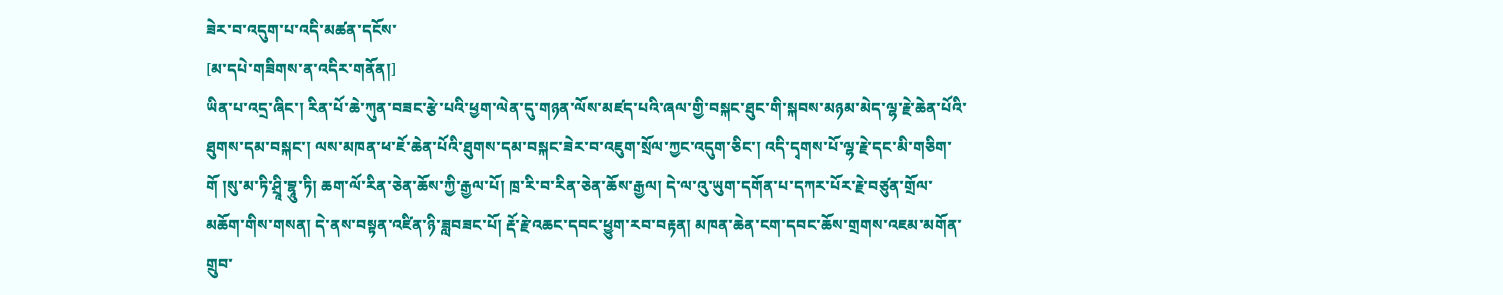ཟེར་བ་འདུག་པ་འདི་མཚན་དངོས་
[མ་དཔེ་གཟིགས་ན་འདིར་གནོན།]
ཡིན་པ་འདྲ་ཞིང་། རིན་པོ་ཆེ་ཀུན་བཟང་རྩེ་པའི་ཕྱག་ལེན་དུ་གཉན་ལོས་མཛད་པའི་ཞལ་གྱི་བསྐང་ཐུང་གི་སྐབས་མཉམ་མེད་ལྷ་རྗེ་ཆེན་པོའི་ཐུགས་དམ་བསྐང་། ལས་མཁན་ཕ་ཇོ་ཆེན་པོའི་ཐུགས་དམ་བསྐང་ཟེར་བ་འཇུག་སྲོལ་ཀྱང་འདུག་ཅིང་། འདི་དྭགས་པོ་ལྷ་རྗེ་དང་མི་གཅིག་གོ །སུ་མ་ཏི་ཤྲཱི་བྷཱུ་ཏི། ཆག་ལོ་རིན་ཅེན་ཆོས་ཀྱི་རྒྱལ་པོ། ཁྲ་རི་བ་རིན་ཅེན་ཆོས་རྒྱལ། དེ་ལ་འུ་ཡུག་དགོན་པ་དཀར་པོར་རྗེ་བཙུན་གྲོལ་མཆོག་གིས་གསན། དེ་ནས་བསྟན་འཛིན་ཉི་ཟླབཟང་པོ། རྡོ་རྗེ་འཆང་དབང་ཕྱུག་རབ་བརྟན། མཁན་ཆེན་ངག་དབང་ཆོས་གྲགས་འཇམ་མགོན་གྲུབ་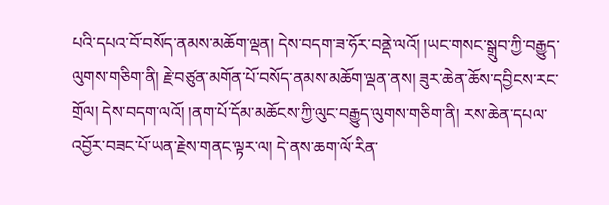པའི་དཔའ་བོ་བསོད་ནམས་མཆོག་ལྡན། དེས་བདག་ཟ་ཧོར་བནྡེ་ལའོ། །ཡང་གསང་སྒྲུབ་ཀྱི་བརྒྱུད་ལུགས་གཅིག་ནི། རྗེ་བཙུན་མགོན་པོ་བསོད་ནམས་མཆོག་ལྡན་ནས། ཟུར་ཆེན་ཆོས་དབྱིངས་རང་གྲོལ། དེས་བདག་ལའོ། །ནག་པོ་དོམ་མཆོངས་ཀྱི་ལུང་བརྒྱུད་ལུགས་གཅིག་ནི། རས་ཆེན་དཔལ་འབྱོར་བཟང་པོ་ཡན་རྗེས་གནང་ལྟར་ལ། དེ་ནས་ཆག་ལོ་རིན་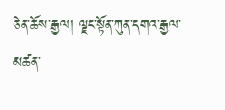ཅེན་ཆོས་རྒྱལ། ལྗང་སྟོན་ཀུན་དགའ་རྒྱལ་མཚན་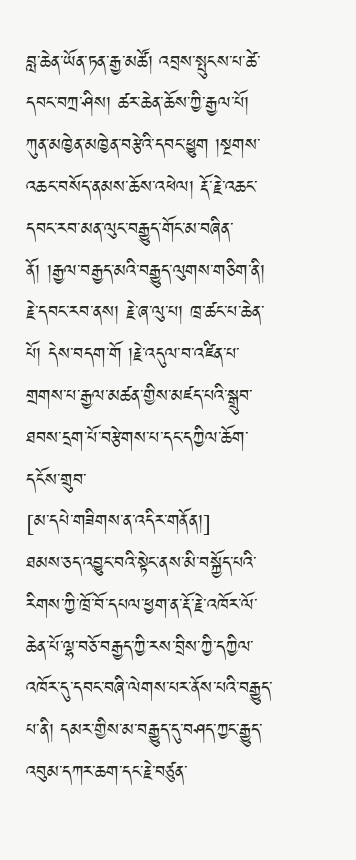བླ་ཆེན་ཡོན་ཏན་རྒྱ་མཚོ། འབྲས་སྤུངས་པ་ཚེ་དབང་བཀྲ་ཤིས། ཚར་ཆེན་ཆོས་ཀྱི་རྒྱལ་པོ། ཀུན་མཁྱེན་མཁྱེན་བརྩེའི་དབང་ཕྱུག །སྔགས་འཆང་བསོད་ནམས་ཆོས་འཕེལ། རྡོ་རྗེ་འཆང་དབང་རབ་མན་ལུང་བརྒྱུད་གོང་མ་བཞིན་ནོ། །རྒྱལ་བརྒྱད་མའི་བརྒྱུད་ལུགས་གཅིག་ནི། རྗེ་དབང་རབ་ནས། རྗེ་ཞ་ལུ་པ། ཁྲ་ཚང་པ་ཆེན་པོ། དེས་བདག་གོ །རྗེ་འདུལ་བ་འཛིན་པ་གྲགས་པ་རྒྱལ་མཚན་གྱིས་མཛད་པའི་སྒྲུབ་ཐབས་དྲག་པོ་བརྩེགས་པ་དང་དཀྱིལ་ཆོག་དངོས་གྲུབ་
[མ་དཔེ་གཟིགས་ན་འདིར་གནོན།]
ཐམས་ཅད་འབྱུང་བའི་སྟེང་ནས་མི་བསྐྱོད་པའི་རིགས་ཀྱི་ཁྲོ་བོ་དཔལ་ཕྱག་ན་རྡོ་རྗེ་འཁོར་ལོ་ཆེན་པོ་ལྷ་བཅོ་བརྒྱད་ཀྱི་རས་བྲིས་ཀྱི་དཀྱིལ་འཁོར་དུ་དབང་བཞི་ལེགས་པར་ནོས་པའི་བརྒྱུད་པ་ནི། དམར་གྱིས་མ་བརྒྱུད་དུ་བཤད་ཀྱང་རྒྱུད་འབུམ་དཀར་ཆག་དང་རྗེ་བཙུན་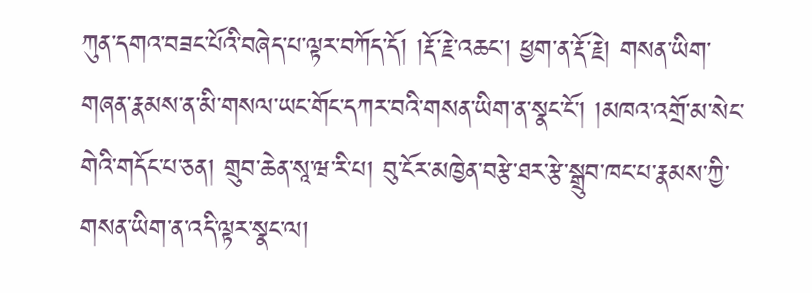ཀུན་དགའ་བཟང་པོའི་བཞེད་པ་ལྟར་བཀོད་དོ། །རྡོ་རྗེ་འཆང་། ཕྱག་ན་རྡོ་རྗེ། གསན་ཡིག་གཞན་རྣམས་ན་མི་གསལ་ཡང་གོང་དཀར་བའི་གསན་ཡིག་ན་སྣང་ངོ་། །མཁའ་འགྲོ་མ་སེང་གེའི་གདོང་པ་ཅན། གྲུབ་ཆེན་སཱ་ཝ་རི་པ། བུ་ངོར་མཁྱེན་བརྩེ་ཐར་རྩེ་སྒྲུབ་ཁང་པ་རྣམས་ཀྱི་གསན་ཡིག་ན་འདི་ལྟར་སྣང་ལ།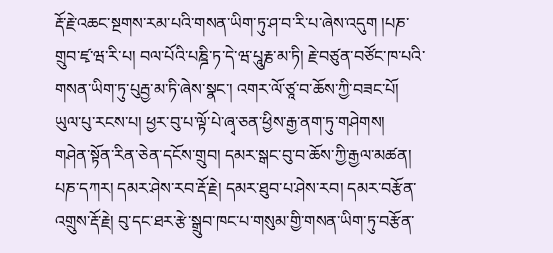རྡོ་རྗེ་འཆང་སྔགས་རམ་པའི་གསན་ཡིག་ཏུ་ཤ་བ་རི་པ་ཞེས་འདུག །པཎ་གྲུབ་ཛྭ་ཝ་རི་པ། བལ་པོའི་པཎྜི་ཏ་དེ་ཝ་པཱུརྞ་མ་ཏི། རྗེ་བཙུན་བཙོང་ཁ་པའི་གསན་ཡིག་ཏུ་པུརྦྱ་མ་ཏི་ཞེས་སྣང་། འགར་ལོ་ཙཱ་བ་ཆོས་ཀྱི་བཟང་པོ། ཡུལ་པུ་རངས་པ། ཕྱར་བུ་པ་ལྟོ་པེ་ཞྭ་ཅན་ཕྱིས་རྒྱ་ནག་ཏུ་གཤེགས། གཤེན་སྟོན་རིན་ཅེན་དངོས་གྲུབ། དམར་སྒང་བུ་བ་ཆོས་ཀྱི་རྒྱལ་མཚན། པཎ་དཀར། དམར་ཤེས་རབ་རྡོ་རྗེ། དམར་ཐུབ་པ་ཤེས་རབ། དམར་བརྩོན་འགྲུས་རྡོ་རྗེ། བུ་དང་ཐར་རྩེ་སྒྲུབ་ཁང་པ་གསུམ་གྱི་གསན་ཡིག་ཏུ་བརྩོན་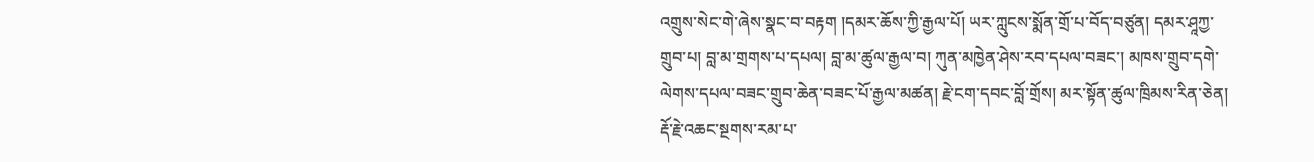འགྲུས་སེང་གེ་ཞེས་སྣང་བ་བརྟག །དམར་ཆོས་ཀྱི་རྒྱལ་པོ། ཡར་ཀླུངས་སྨོན་གྲོ་པ་བོད་བཙུན། དམར་ཤཱཀྱ་གྲུབ་པ། བླ་མ་གྲགས་པ་དཔལ། བླ་མ་ཚུལ་རྒྱལ་བ། ཀུན་མཁྱེན་ཤེས་རབ་དཔལ་བཟང་། མཁས་གྲུབ་དགེ་ལེགས་དཔལ་བཟང་གྲུབ་ཆེན་བཟང་པོ་རྒྱལ་མཚན། རྗེ་ངག་དབང་བློ་གྲོས། མར་སྟོན་ཚུལ་ཁྲིམས་རིན་ཅེན། རྡོ་རྗེ་འཆང་སྔགས་རམ་པ་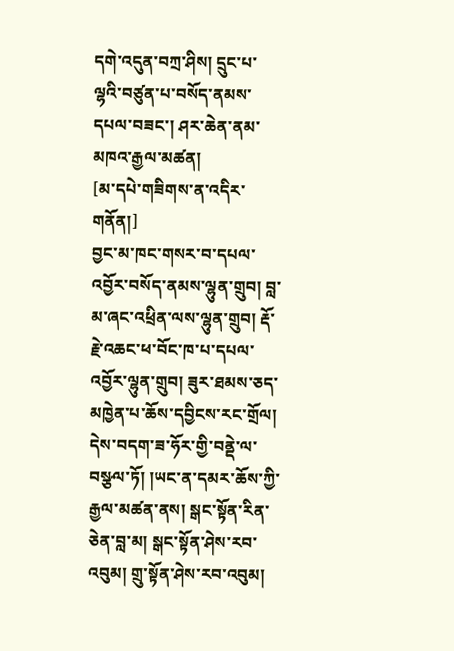དགེ་འདུན་བཀྲ་ཤིས། དྲུང་པ་ལྷའི་བཙུན་པ་བསོད་ནམས་དཔལ་བཟང་། ཤར་ཆེན་ནམ་མཁའ་རྒྱལ་མཚན།
[མ་དཔེ་གཟིགས་ན་འདིར་གནོན།]
བྱང་མ་ཁང་གསར་བ་དཔལ་འབྱོར་བསོད་ནམས་ལྷུན་གྲུབ། བླ་མ་ཞང་འཕྲིན་ལས་ལྷུན་གྲུབ། རྡོ་རྗེ་འཆང་ཕ་བོང་ཁ་པ་དཔལ་འབྱོར་ལྷུན་གྲུབ། ཟུར་ཐམས་ཅད་མཁྱེན་པ་ཆོས་དབྱིངས་རང་གྲོལ། དེས་བདག་ཟ་ཧོར་གྱི་བནྡེ་ལ་བསྩལ་ཏོ། །ཡང་ན་དམར་ཆོས་ཀྱི་རྒྱལ་མཚན་ནས། སྒང་སྟོན་རིན་ཅེན་བླ་མ། སྒང་སྟོན་ཤེས་རབ་འབུམ། གྲུ་སྟོན་ཤེས་རབ་འབུམ།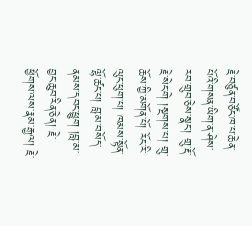རྗེ་བཙུན་བཙོང་ཁ་པ་ཆེན་པོའི་གསན་ཡིག་ན་ཤེས་རབ་གྲུབ་ཅེས་སྣང་། གྲུ་རྡོ་རྗེ་སེང་གེ །སྔགས་པ། གྲུ་ཆོས་ཀྱི་མགོན་པོ། རོང་རི་ལུང་ཕུག་པ། ཁམས་སྟོན་ལྷོ་ཚང་པ། བླ་མ་བསོད་ནམས་དབང་ཕྱུག །བླ་མ་བྱང་ཆུབ་རིན་ཅེན། རྗེ་ཕྱོགས་ལས་རྣམ་རྒྱལ། རྗེ་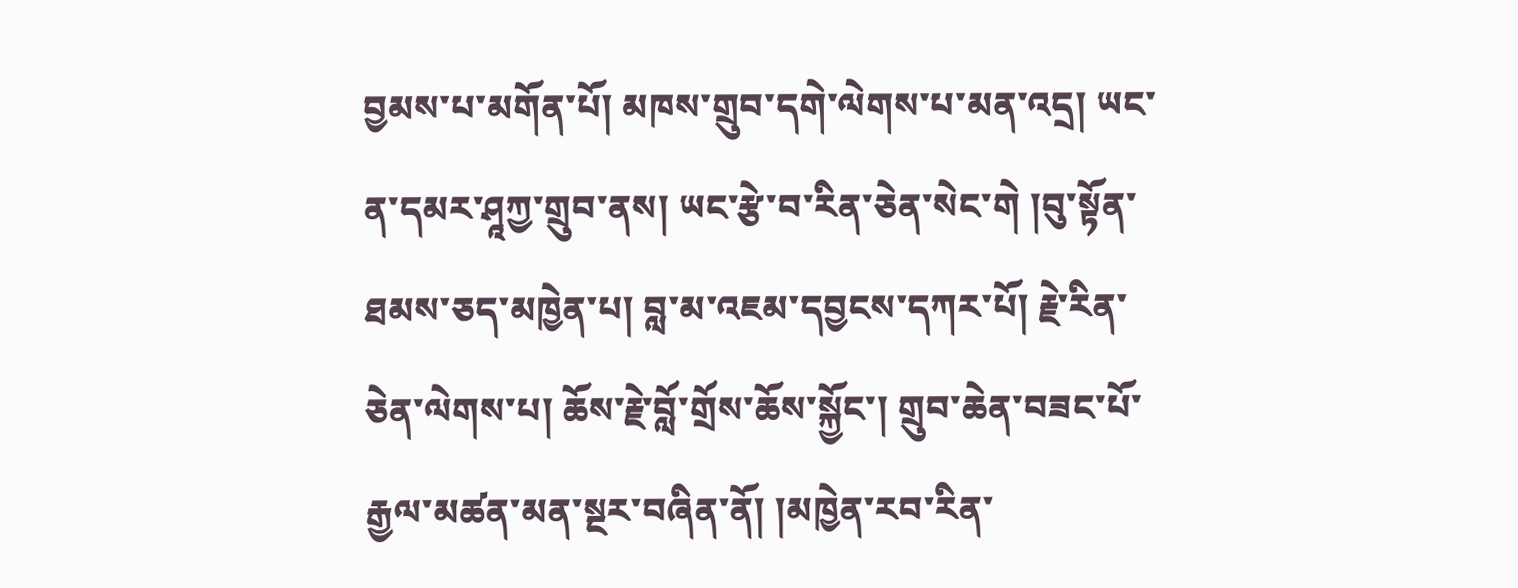བྱམས་པ་མགོན་པོ། མཁས་གྲུབ་དགེ་ལེགས་པ་མན་འདྲ། ཡང་ན་དམར་ཤཱཀྱ་གྲུབ་ནས། ཡང་རྩེ་བ་རིན་ཅེན་སེང་གེ །བུ་སྟོན་ཐམས་ཅད་མཁྱེན་པ། བླ་མ་འཇམ་དབྱངས་དཀར་པོ། རྗེ་རིན་ཅེན་ལེགས་པ། ཆོས་རྗེ་བློ་གྲོས་ཆོས་སྐྱོང་། གྲུབ་ཆེན་བཟང་པོ་རྒྱལ་མཚན་མན་སྔར་བཞིན་ནོ། །མཁྱེན་རབ་རིན་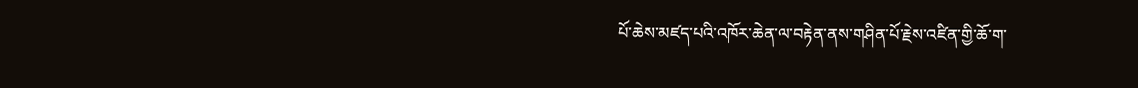པོ་ཆེས་མཛད་པའི་འཁོར་ཆེན་ལ་བརྟེན་ནས་གཤིན་པོ་རྗེས་འཛིན་གྱི་ཆོ་ག་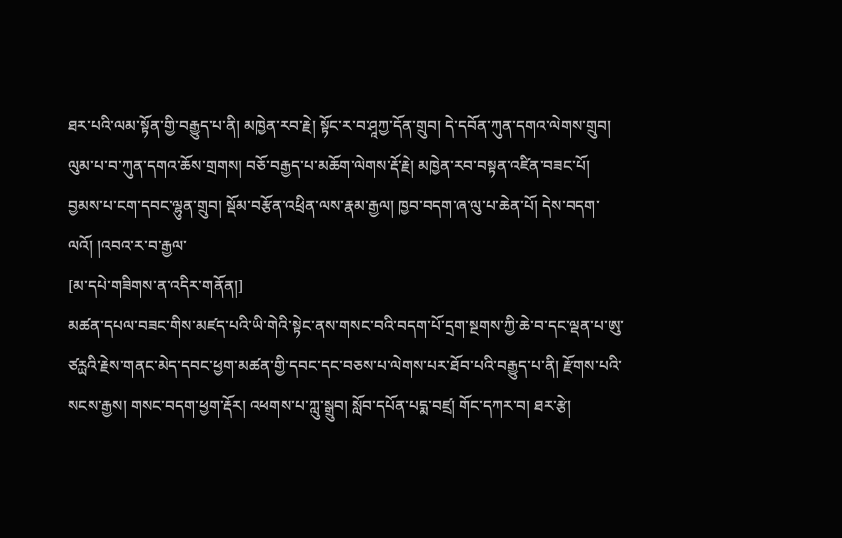ཐར་པའི་ལམ་སྟོན་གྱི་བརྒྱུད་པ་ནི། མཁྱེན་རབ་རྗེ། སྟོང་ར་བ་ཤཱཀྱ་དོན་གྲུབ། དེ་དབོན་ཀུན་དགའ་ལེགས་གྲུབ། ལུམ་པ་བ་ཀུན་དགའ་ཆོས་གྲགས། བཅོ་བརྒྱད་པ་མཆོག་ལེགས་རྡོ་རྗེ། མཁྱེན་རབ་བསྟན་འཛིན་བཟང་པོ། བྱམས་པ་ངག་དབང་ལྷུན་གྲུབ། སྡོམ་བརྩོན་འཕྲིན་ལས་རྣམ་རྒྱལ། ཁྱབ་བདག་ཞ་ལུ་པ་ཆེན་པོ། དེས་བདག་ལའོ། །འབའ་ར་བ་རྒྱལ་
[མ་དཔེ་གཟིགས་ན་འདིར་གནོན།]
མཚན་དཔལ་བཟང་གིས་མཛད་པའི་ཡི་གེའི་སྟེང་ནས་གསང་བའི་བདག་པོ་དྲག་སྔགས་ཀྱི་ཆེ་བ་དང་ལྡན་པ་ཨུ་ཙཪྻའི་རྗེས་གནང་མེད་དབང་ཕྱག་མཚན་གྱི་དབང་དང་བཅས་པ་ལེགས་པར་ཐོབ་པའི་བརྒྱུད་པ་ནི། རྫོགས་པའི་སངས་རྒྱས། གསང་བདག་ཕྱག་རྡོར། འཕགས་པ་ཀླུ་སྒྲུབ། སློབ་དཔོན་པདྨ་བཛྲ། གོང་དཀར་བ། ཐར་རྩེ།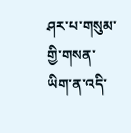ཤར་པ་གསུམ་གྱི་གསན་ཡིག་ན་འདི་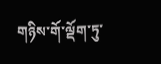གཉིས་གོ་ལྡོག་ཏུ་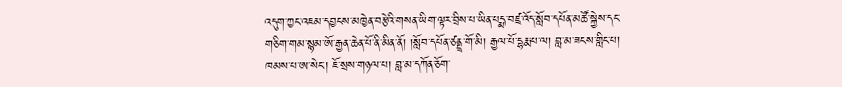འདུག་ཀྱང་འཇམ་དབྱངས་མཁྱེན་བརྩེའི་གསན་ཡིག་ལྟར་བྲིས་པ་ཡིན་པདྨ་བཛྲ་འོད་སློབ་དཔོན་མཚོ་སྐྱེས་དང་གཅིག་གམ་སྙམ་ཨོ་རྒྱན་ཆེན་པོ་ནི་མིན་ནོ། །སློབ་དཔོན་ཙནྡྲ་གོ་མི། རྒྱལ་པོ་དྷརྨ་པ་ལ། བླ་མ་ཟངས་གླིང་པ། ཁམས་པ་ཨ་སེང་། ཇོ་སྲས་གཉལ་པ། བླ་མ་དཀོན་ཅོག་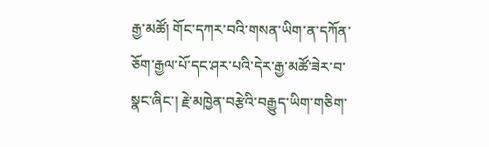རྒྱ་མཚོ། གོང་དཀར་བའི་གསན་ཡིག་ན་དཀོན་ཅོག་རྒྱལ་པོ་དང་ཤར་པའི་དེར་རྒྱ་མཚོ་ཟེར་བ་སྣང་ཞིང་། རྗེ་མཁྱེན་བརྩེའི་བརྒྱུད་ཡིག་གཅིག་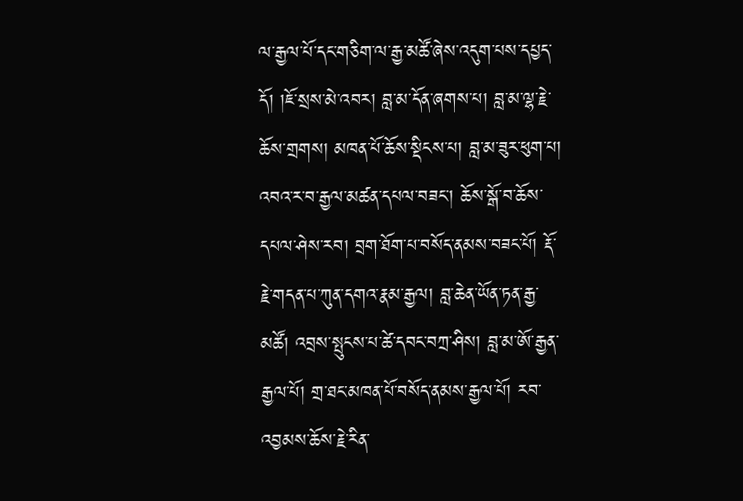ལ་རྒྱལ་པོ་དང་གཅིག་ལ་རྒྱ་མཚོ་ཞེས་འདུག་པས་དཔྱད་དོ། །ཇོ་སྲས་མེ་འབར། བླ་མ་དོན་ཞགས་པ། བླ་མ་ལྷ་རྗེ་ཆོས་གྲགས། མཁན་པོ་ཆོས་སྡིངས་པ། བླ་མ་ཟུར་ཕུག་པ། འབའ་ར་བ་རྒྱལ་མཚན་དཔལ་བཟང་། ཆོས་སྒོ་བ་ཆོས་དཔལ་ཤེས་རབ། བྲག་ཐོག་པ་བསོད་ནམས་བཟང་པོ། རྡོ་རྗེ་གདན་པ་ཀུན་དགའ་རྣམ་རྒྱལ། བླ་ཆེན་ཡོན་ཏན་རྒྱ་མཚོ། འབྲས་སྤུངས་པ་ཚེ་དབང་བཀྲ་ཤིས། བླ་མ་ཨོ་རྒྱན་རྒྱལ་པོ། གྲ་ཐང་མཁན་པོ་བསོད་ནམས་རྒྱལ་པོ། རབ་འབྱམས་ཆོས་རྗེ་རིན་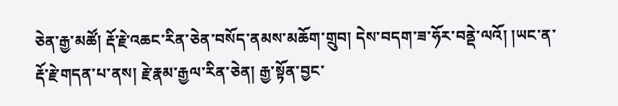ཅེན་རྒྱ་མཚོ། རྡོ་རྗེ་འཆང་རིན་ཅེན་བསོད་ནམས་མཆོག་གྲུབ། དེས་བདག་ཟ་ཧོར་བནྡེ་ལའོ། །ཡང་ན་རྡོ་རྗེ་གདན་པ་ནས། རྗེ་རྣམ་རྒྱལ་རིན་ཅེན། རྒྱ་སྟོན་བྱང་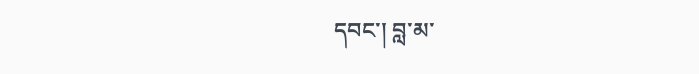དབང་། བླ་མ་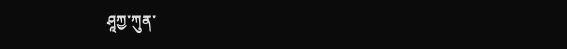ཤཱཀྱ་ཀུན་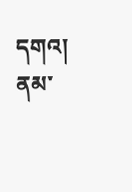དགའ། ནམ་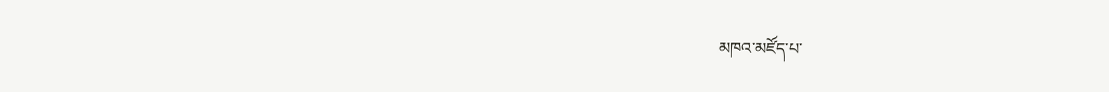མཁའ་མཛོད་པ་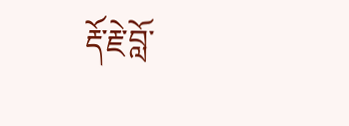རྡོ་རྗེ་བློ་